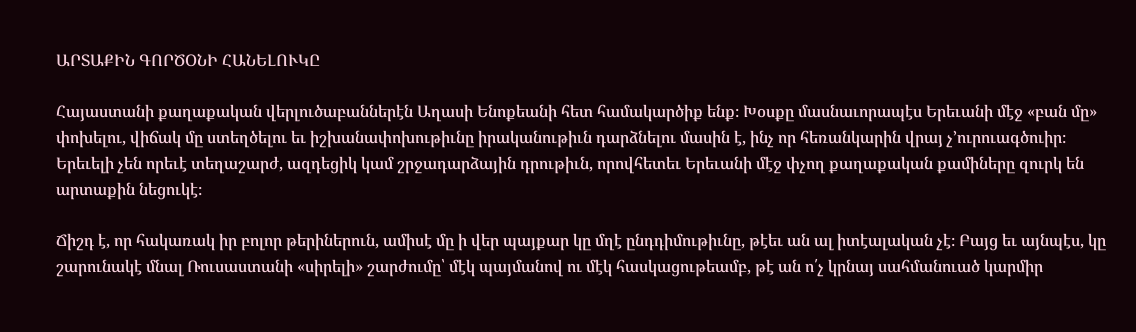ԱՐՏԱՔԻՆ ԳՈՐԾՕՆԻ ՀԱՆԵԼՈՒԿԸ

Հայաստանի քաղաքական վերլուծաբաններէն Աղասի Ենոքեանի հետ համակարծիք ենք։ Խօսքը մասնաւորապէս Երեւանի մէջ «բան մը» փոխելու, վիճակ մը ստեղծելու եւ իշխանափոխութիւնը իրականութիւն դարձնելու մասին է, ինչ որ հեռանկարին վրայ չ՚ուրուագծուիր։ Երեւելի չեն որեւէ տեղաշարժ, ազդեցիկ կամ շրջադարձային դրութիւն, որովհետեւ Երեւանի մէջ փչող քաղաքական քամիները զուրկ են արտաքին նեցուկէ։

Ճիշդ է, որ հակառակ իր բոլոր թերիներուն, ամիսէ մը ի վեր պայքար կը մղէ ընդդիմութիւնը, թէեւ ան ալ իտէալական չէ։ Բայց եւ այնպէս, կը շարունակէ մնալ Ռուսաստանի «սիրելի» շարժումը՝ մէկ պայմանով ու մէկ հասկացութեամբ, թէ ան ո՛չ կրնայ սահմանուած կարմիր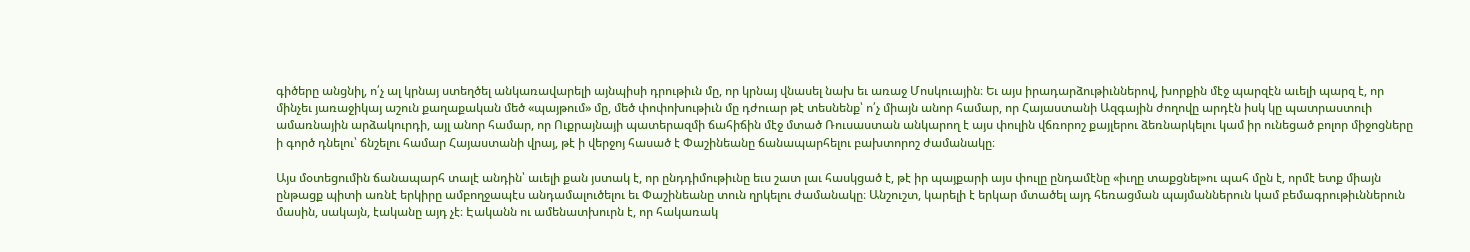գիծերը անցնիլ, ո՛չ ալ կրնայ ստեղծել անկառավարելի այնպիսի դրութիւն մը, որ կրնայ վնասել նախ եւ առաջ Մոսկուային։ Եւ այս իրադարձութիւններով, խորքին մէջ պարզէն աւելի պարզ է, որ մինչեւ յառաջիկայ աշուն քաղաքական մեծ «պայթում» մը, մեծ փոփոխութիւն մը դժուար թէ տեսնենք՝ ո՛չ միայն անոր համար, որ Հայաստանի Ազգային ժողովը արդէն իսկ կը պատրաստուի ամառնային արձակուրդի, այլ անոր համար, որ Ուքրայնայի պատերազմի ճահիճին մէջ մտած Ռուսաստան անկարող է այս փուլին վճռորոշ քայլերու ձեռնարկելու կամ իր ունեցած բոլոր միջոցները ի գործ դնելու՝ ճնշելու համար Հայաստանի վրայ, թէ ի վերջոյ հասած է Փաշինեանը ճանապարհելու բախտորոշ ժամանակը։

Այս մօտեցումին ճանապարհ տալէ անդին՝ աւելի քան յստակ է, որ ընդդիմութիւնը եւս շատ լաւ հասկցած է, թէ իր պայքարի այս փուլը ընդամէնը «իւղը տաքցնել»ու պահ մըն է, որմէ ետք միայն ընթացք պիտի առնէ երկիրը ամբողջապէս անդամալուծելու եւ Փաշինեանը տուն ղրկելու ժամանակը։ Անշուշտ, կարելի է երկար մտածել այդ հեռացման պայմաններուն կամ բեմագրութիւններուն մասին, սակայն, էականը այդ չէ։ Էականն ու ամենատխուրն է, որ հակառակ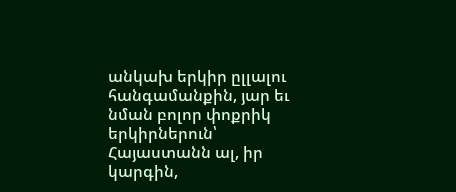անկախ երկիր ըլլալու հանգամանքին, յար եւ նման բոլոր փոքրիկ երկիրներուն՝ Հայաստանն ալ, իր կարգին,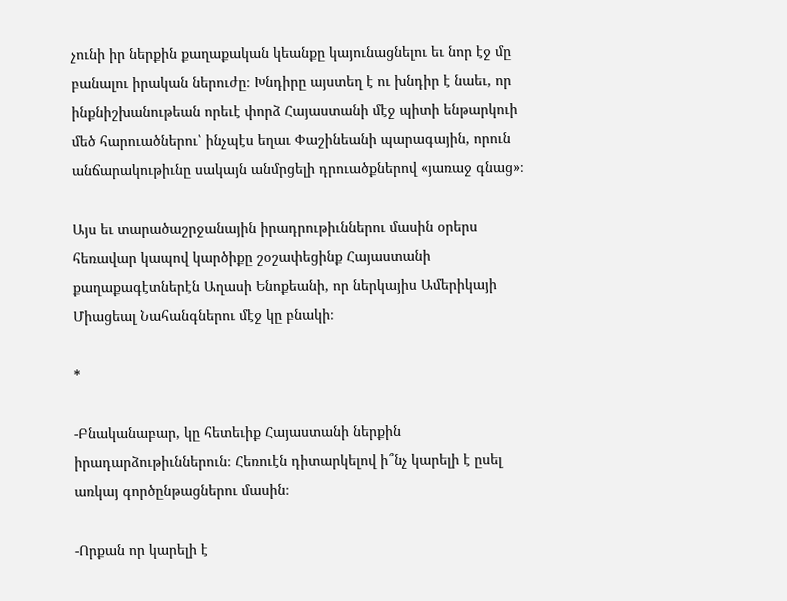չունի իր ներքին քաղաքական կեանքը կայունացնելու եւ նոր էջ մը բանալու իրական ներուժը։ Խնդիրը այստեղ է ու խնդիր է նաեւ, որ ինքնիշխանութեան որեւէ փորձ Հայաստանի մէջ պիտի ենթարկուի մեծ հարուածներու՝ ինչպէս եղաւ Փաշինեանի պարագային, որուն անճարակութիւնը սակայն անմրցելի դրուածքներով «յառաջ գնաց»։

Այս եւ տարածաշրջանային իրադրութիւններու մասին օրերս հեռավար կապով կարծիքը շօշափեցինք Հայաստանի քաղաքագէտներէն Աղասի Ենոքեանի, որ ներկայիս Ամերիկայի Միացեալ Նահանգներու մէջ կը բնակի։

*

-Բնականաբար, կը հետեւիք Հայաստանի ներքին իրադարձութիւններուն։ Հեռուէն դիտարկելով ի՞նչ կարելի է ըսել առկայ գործընթացներու մասին։

-Որքան որ կարելի է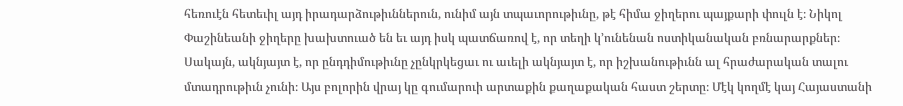հեռուէն հետեւիլ այդ իրադարձութիւններուն, ունիմ այն տպաւորութիւնը, թէ հիմա ջիղերու պայքարի փուլն է։ Նիկոլ Փաշինեանի ջիղերը խախտուած են եւ այդ իսկ պատճառով է, որ տեղի կ՚ունենան ոստիկանական բռնարարքներ։ Սակայն, ակնյայտ է, որ ընդդիմութիւնը չընկրկեցաւ ու աւելի ակնյայտ է, որ իշխանութիւնն ալ հրաժարական տալու մտադրութիւն չունի։ Այս բոլորին վրայ կը գումարուի արտաքին քաղաքական հաստ շերտը։ Մէկ կողմէ կայ Հայաստանի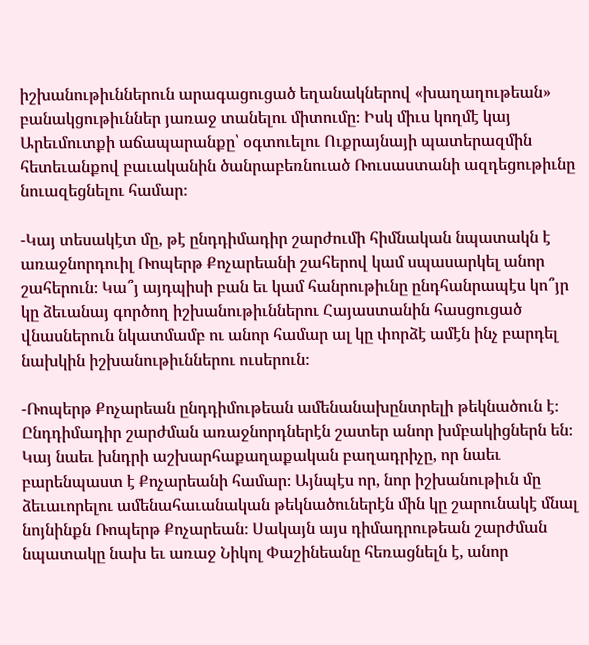իշխանութիւններուն արագացուցած եղանակներով «խաղաղութեան» բանակցութիւններ յառաջ տանելու միտումը։ Իսկ միւս կողմէ կայ Արեւմուտքի աճապարանքը՝ օգտուելու Ուքրայնայի պատերազմին հետեւանքով բաւականին ծանրաբեռնուած Ռուսաստանի ազդեցութիւնը նուազեցնելու համար։

-Կայ տեսակէտ մը, թէ ընդդիմադիր շարժումի հիմնական նպատակն է առաջնորդուիլ Ռոպերթ Քոչարեանի շահերով կամ սպասարկել անոր շահերուն։ Կա՞յ այդպիսի բան եւ կամ հանրութիւնը ընդհանրապէս կո՞յր կը ձեւանայ գործող իշխանութիւններու Հայաստանին հասցուցած վնասներուն նկատմամբ ու անոր համար ալ կը փորձէ ամէն ինչ բարդել նախկին իշխանութիւններու ուսերուն։

-Ռոպերթ Քոչարեան ընդդիմութեան ամենանախընտրելի թեկնածուն է։ Ընդդիմադիր շարժման առաջնորդներէն շատեր անոր խմբակիցներն են։ Կայ նաեւ խնդրի աշխարհաքաղաքական բաղադրիչը, որ նաեւ բարենպաստ է Քոչարեանի համար։ Այնպէս որ, նոր իշխանութիւն մը ձեւաւորելու ամենահաւանական թեկնածուներէն մին կը շարունակէ մնալ նոյնինքն Ռոպերթ Քոչարեան։ Սակայն այս դիմադրութեան շարժման նպատակը նախ եւ առաջ Նիկոլ Փաշինեանը հեռացնելն է, անոր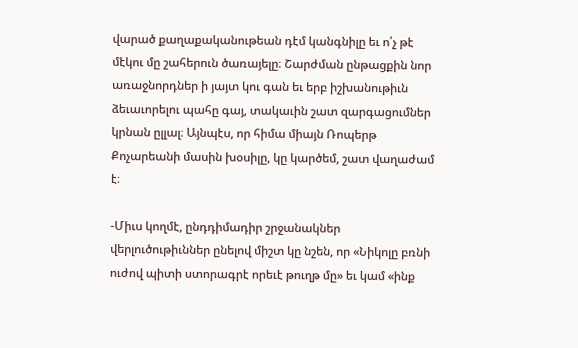վարած քաղաքականութեան դէմ կանգնիլը եւ ո՛չ թէ մէկու մը շահերուն ծառայելը։ Շարժման ընթացքին նոր առաջնորդներ ի յայտ կու գան եւ երբ իշխանութիւն ձեւաւորելու պահը գայ, տակաւին շատ զարգացումներ կրնան ըլլալ։ Այնպէս, որ հիմա միայն Ռոպերթ Քոչարեանի մասին խօսիլը, կը կարծեմ, շատ վաղաժամ է։

-Միւս կողմէ, ընդդիմադիր շրջանակներ վերլուծութիւններ ընելով միշտ կը նշեն, որ «Նիկոլը բռնի ուժով պիտի ստորագրէ որեւէ թուղթ մը» եւ կամ «ինք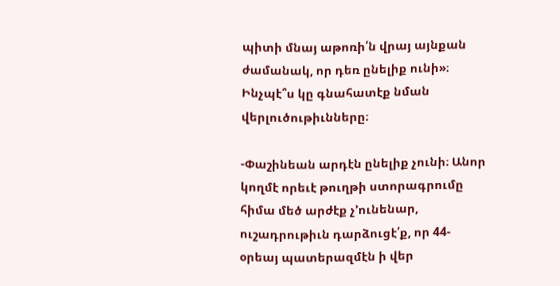պիտի մնայ աթոռի՛ն վրայ այնքան ժամանակ, որ դեռ ընելիք ունի»։ Ինչպէ՞ս կը գնահատէք նման վերլուծութիւնները։

-Փաշինեան արդէն ընելիք չունի։ Անոր կողմէ որեւէ թուղթի ստորագրումը հիմա մեծ արժէք չ՚ունենար, ուշադրութիւն դարձուցէ՛ք, որ 44-օրեայ պատերազմէն ի վեր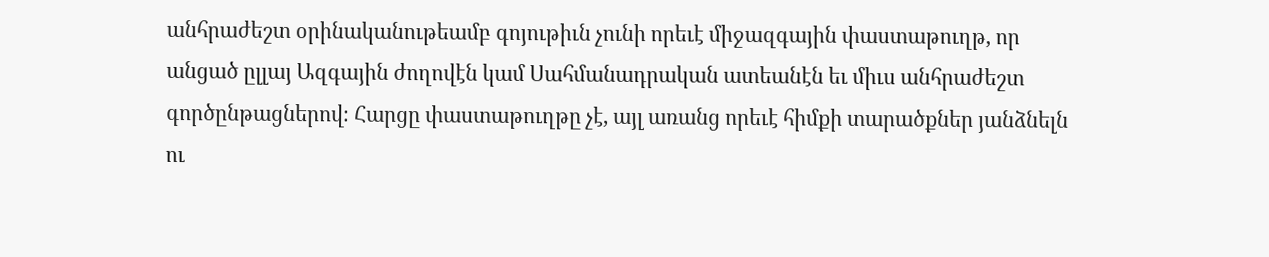անհրաժեշտ օրինականութեամբ գոյութիւն չունի որեւէ միջազգային փաստաթուղթ, որ անցած ըլլայ Ազգային ժողովէն կամ Սահմանադրական ատեանէն եւ միւս անհրաժեշտ գործընթացներով։ Հարցը փաստաթուղթը չէ, այլ առանց որեւէ հիմքի տարածքներ յանձնելն ու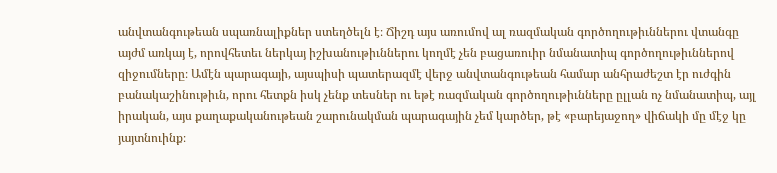անվտանգութեան սպառնալիքներ ստեղծելն է։ Ճիշդ այս առումով ալ ռազմական գործողութիւններու վտանգը այժմ առկայ է, որովհետեւ ներկայ իշխանութիւններու կողմէ չեն բացառուիր նմանատիպ գործողութիւններով զիջումները։ Ամէն պարագայի, այսպիսի պատերազմէ վերջ անվտանգութեան համար անհրաժեշտ էր ուժգին բանակաշինութիւն, որու հետքն իսկ չենք տեսներ ու եթէ ռազմական գործողութիւնները ըլլան ոչ նմանատիպ, այլ իրական, այս քաղաքականութեան շարունակման պարագային չեմ կարծեր, թէ «բարեյաջող» վիճակի մը մէջ կը յայտնուինք։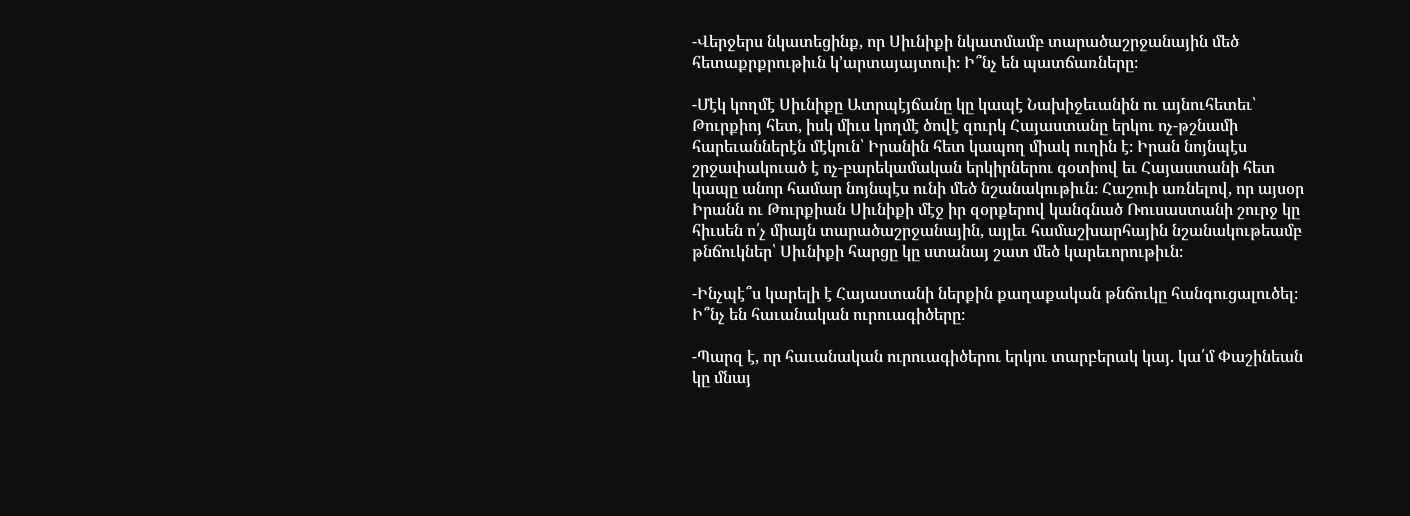-Վերջերս նկատեցինք, որ Սիւնիքի նկատմամբ տարածաշրջանային մեծ հետաքրքրութիւն կ՚արտայայտուի։ Ի՞նչ են պատճառները։

-Մէկ կողմէ Սիւնիքը Ատրպէյճանը կը կապէ Նախիջեւանին ու այնուհետեւ՝ Թուրքիոյ հետ, իսկ միւս կողմէ ծովէ զուրկ Հայաստանը երկու ոչ-թշնամի հարեւաններէն մէկուն՝ Իրանին հետ կապող միակ ուղին է։ Իրան նոյնպէս շրջափակուած է ոչ-բարեկամական երկիրներու գօտիով եւ Հայաստանի հետ կապը անոր համար նոյնպէս ունի մեծ նշանակութիւն։ Հաշուի առնելով, որ այսօր Իրանն ու Թուրքիան Սիւնիքի մէջ իր զօրքերով կանգնած Ռուսաստանի շուրջ կը հիւսեն ո՛չ միայն տարածաշրջանային, այլեւ համաշխարհային նշանակութեամբ թնճուկներ՝ Սիւնիքի հարցը կը ստանայ շատ մեծ կարեւորութիւն։

-Ինչպէ՞ս կարելի է Հայաստանի ներքին քաղաքական թնճուկը հանգուցալուծել։ Ի՞նչ են հաւանական ուրուագիծերը։

-Պարզ է, որ հաւանական ուրուագիծերու երկու տարբերակ կայ. կա՛մ Փաշինեան կը մնայ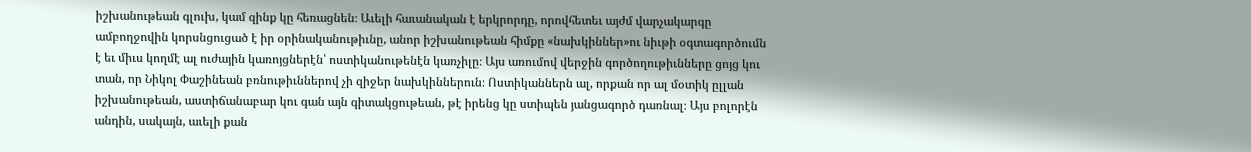իշխանութեան գլուխ, կամ զինք կը հեռացնեն։ Աւելի հաւանական է երկրորդը, որովհետեւ այժմ վարչակարգը ամբողջովին կորսնցուցած է իր օրինականութիւնը, անոր իշխանութեան հիմքը «նախկիններ»ու նիւթի օգտագործումն է եւ միւս կողմէ ալ ուժային կառոյցներէն՝ ոստիկանութենէն կառչիլը։ Այս առումով վերջին գործողութիւնները ցոյց կու տան, որ Նիկոլ Փաշինեան բռնութիւններով չի զիջեր նախկիններուն։ Ոստիկաններն ալ, որքան որ ալ մօտիկ ըլլան իշխանութեան, աստիճանաբար կու գան այն գիտակցութեան, թէ իրենց կը ստիպեն յանցագործ դառնալ։ Այս բոլորէն անդին, սակայն, աւելի քան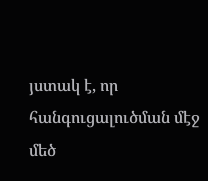յստակ է, որ հանգուցալուծման մէջ մեծ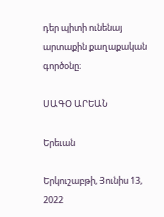դեր պիտի ունենայ արտաքին քաղաքական գործօնը։

ՍԱԳՕ ԱՐԵԱՆ

Երեւան

Երկուշաբթի, Յունիս 13, 2022